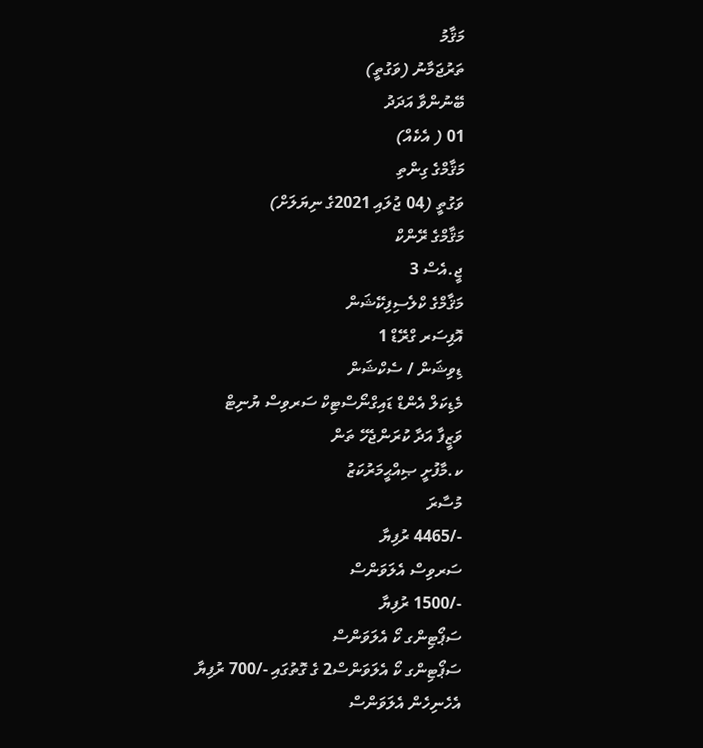މަޤާމު
ތަރުޖަމާނު (ވަގުތީ)
ބޭނުންވާ އަދަދު
01 ( އެކެއް)
މަޤާމްގެ ގިންތި
ވަގުތީ (04 ޖުލައި 2021ގެ ނިޔަލަށް)
މަޤާމްގެ ރޭންކް
ޖީ.އެސް 3
މަޤާމްގެ ކްލެސިފިކޭޝަން
އޮފިސަރ ގްރޭޑް 1
ޑިވިޝަން / ސެކްޝަން
މެޑިކަލް އެންޑް ޑައިގްނޯސްޓިކް ސަރވިސް ޔުނިޓް
ވަޒީފާ އަދާ ކުރަންޖެހޭ ތަން
ކ.މާފުށީ ޞިއްޙީމަރުކަޒު
މުސާރަ
-/4465 ރުފިޔާ
ސަރވިސް އެލަވަންސް
-/1500 ރުފިޔާ
ސަޕޯޓިންގ ކޯ އެލަވަންސް
ސަޕޯޓިންގ ކޯ އެލަވަންސް2 ގެ ގޮތުގައި -/700 ރުފިޔާ
އެހެނިހެން އެލަވަންސް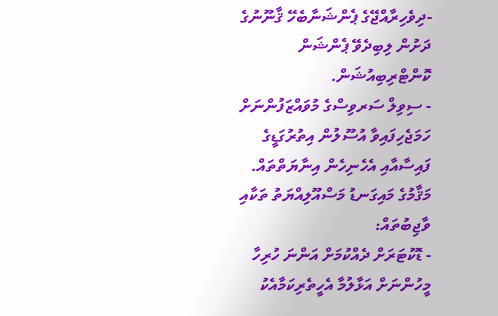-ދިވެހިރާއްޖޭގެ ޕެންޝަނާބެހޭ ޤާނޫނުގެ ދަށުން ލިބިދެވޭ ޕެންޝަން ކޮންޓްރިބިއުޝަން.
- ސިވިލް ސަރވިސްގެ މުވައްޒަފުންނަށް ހަމަޖެހިފައިވާ އުސޫލުން އިތުރުގަޑީގެ ފައިސާއާއި އެހެނިހެން އިނާޔަތްތައް.
މަޤާމުގެ މައިގަނޑު މަސްއޫލިއްޔަތު ތަކާއި ވާޖިބުތައް:
- ޑޮކުޓަރަށް ދެއްކުމަށް އަންނަ ހުރިހާ މީހުންނަށް އަޅާލުމާ އެހީތެރިކަމާއެކު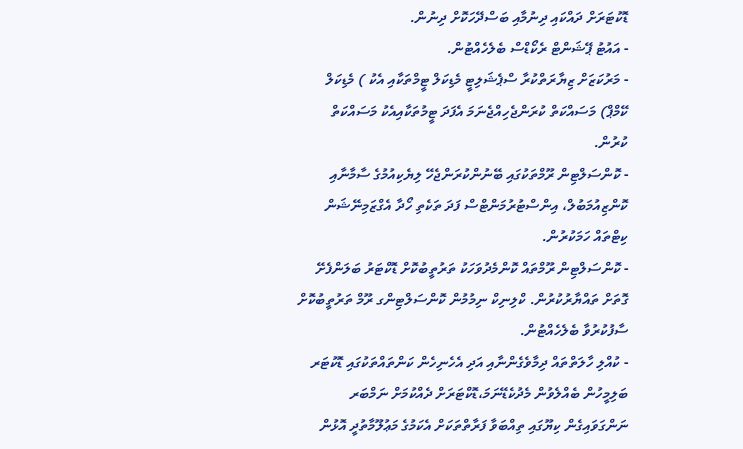ޑޮކުޓަރަށް ދައްކައި ދިނުމާއި ބަސްދޭހަކޮށް ދިނުން.
- އައުޓު ޕޭޝަންޓް ރެކޯޑްސް ބެލެހެއްޓުން.
- މަރުކަޒަށް ޒިޔާރަތްކުރާ ސްޕެޝަލިޓީ މެޑިކަލް ޓީމްތަކާއި އެކު ) މެޑިކަލް ކޭމްޕް) މަސައްކަތް ކުރަންޖެހިއްޖެނަމަ އެފަދަ ޓީމުތަކާއިއެކު މަސައްކަތް ކުރުން.
- ކޮންސަލްޓިން ރޫމްތަކުގައި ބޭނުންކުރަންޖެހޭ ލިޔެކިއުމުގެ ސާމާނާއި ކޮންޒިއުމަބުލް، އިންސްޓުރުމަންޓްސް ފަދަ ތަކެތި ހޯދާ އެގްޒަމިނޭޝަން ކިޓްތައް ހަމަކުރުން.
- ކޮންސަލްޓިން ރޫމްތައް ކޮންމެދުވަހަކު ތަރުތީބުކޮށް ޑޮކްޓަރު ބަލަންފެށޭ ގޮތަށް ތައްޔާރުކުރުން. ކްލިނިކް ނިމުމުން ކޮންސަލްޓިންގ ރޫމް ތަރުތީބުކޮށް ސާފުކުރުވާ ބެލެހެއްޓުން.
- ކުއްލި ހާލަތްތައް ދިމާވެގެންނާއި އަދި އެހެނިހެން ކަންތައްތަކުގައި ޑޮކުޓަރ ބަލިމީހުން ބެއްލެވުން މެދުކެޑޭނަމަ،ޑޮކްޓަރަށް ދެއްކުމަށް ނަމްބަރ ނަންގަވައިގެން ކިޔޫގައި ތިއްބަވާ ފަރާތްތަކަށް އެކަމުގެ މަޢުލޫމާތުދީ އޮޅުން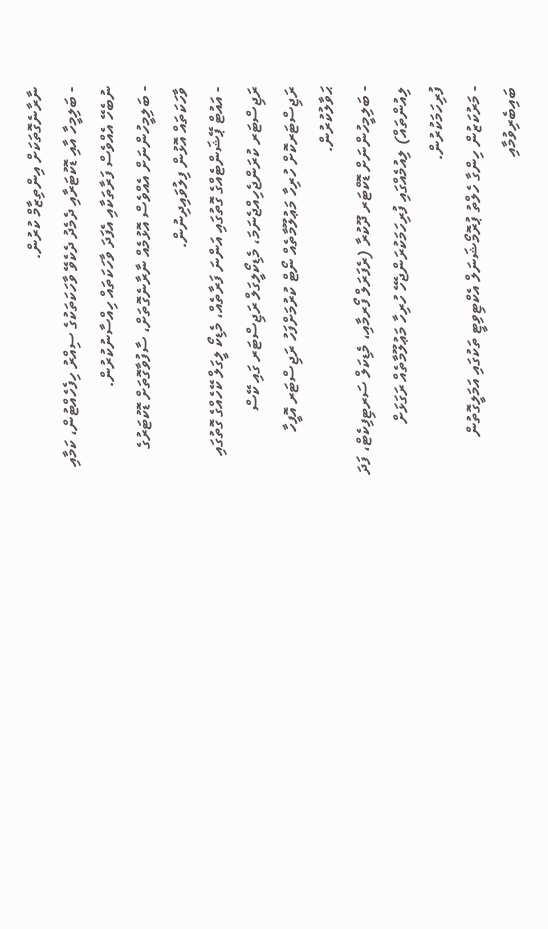ނާރާނެގޮތަކަށް އިންތިޒާމް ކުރުން.
- ބަލިމީހާ އާއި ޑޮކުޓަރާއި ދެމެދު ދެކެވޭ ވާހަކަތަކުގެ ސިއްރު ހިފެހެއްޓުން، ކަމާއި ނުބެހޭ އެއްވެސް ފަރާތަކާއި އެފަދަ ވާހަކަތައް ހިއްސާނުކުރުން.
- ބަލިމީހުންނަށް އެއްވެސް އޮޅުމެއް ނާރާނެގޮތަށް، ސާފުވާގޮތަށް ޑޮކުޓަރުގެ ވާހަކަތައް އޮޅުން ފިލުވައިދިނުން.
- އައުޓް ޕޭޝަންޓެއްގެ ގޮތުގައި އަންނަ ފަރާތެއް، މެޑިކޯ ލީގަލް ކޭހެއްގެ ގޮތުގައި ރަޖިސްޓަރ ކުރަންޖެހިއްޖެނަމަ، މެޑިކޯލީގަލް ރަޖިސްޓަރ ގައި ކޭސް ރަޖިސްޓަރކޮށް ހުރިހާ މަޢުލޫމާތެއް ނޯޓް ކުރުމަށްފަހު ރަޖިސްޓަރ އޮފީހާ ޙަވާލުކުރުން.
- ބަލިމީހުންނަށް ޑޮކްޓަރ ދޫކުރާ (ރެފަރަލް ފޯރމާއި، މެޑިކަލް ސަރޓިފިކެޓް، ފަދަ ލިއުންތައް) ލިއުމެއްގައި ފުރިހަމަކުރަންޖެހޭ ހުރިހާ މަޢުލޫމާތެއް ރަގަޅަށް ފުރިހަމަކުރުން.
- މަރުކަޒުން ހިންގާ ހެލްތު ޕުރޮމޯޝަނަލް އެކްޓިވިޓީ ތަކުގައި އަމަލީގޮތުން ބައިބެރިވުމާއި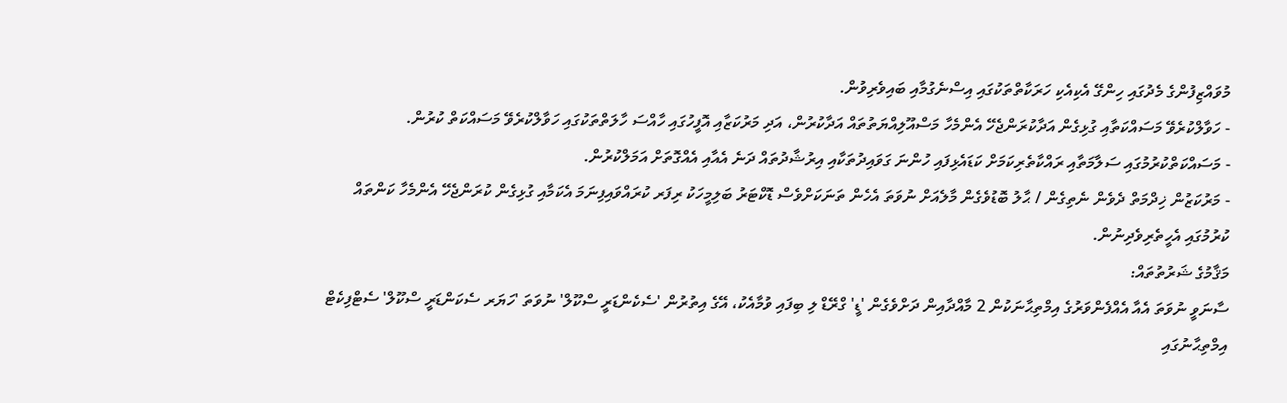މުވައްޒިފުންގެ މެދުގައި ހިންގޭ އެކިއެކި ހަރަކާތްތަކުގައި އިސްނެގުމާއި ބައިވެރިވުން.
- ހަވާލްކުރެވޭ މަސައްކަތާއި ގުޅިގެން އަދާކުރަންޖެހޭ އެންމެހާ މަސްއޫލިއްޔަތުތައް އަދާކުރުން، އަދި މަރުކަޒާއި އޮފީހުގައި ހާއްސަ ހާލަތްތަކުގައި ހަވާލްކުރެވޭ މަސައްކަތް ކުރުން.
- މަސައްކަތްކުރުމުގައި ސަލާމަތާއި ރައްކާތެރިކަމަށް ކަޑައެޅިފައި ހުންނަ ގަވައިދުތަކާއި އިރުޝާދުތައް ދަނެ އެއާއި އެއްގޮތަށް އަމަލްކުރުން.
- މަރުކަޒުން ޚިދްމަތް ދެވެން ނެތިގެން / ޙާލު ބޮޑުވެގެން މާލެއަށް ނުވަތަ އެހެން ތަނަކަށްވެސް ޑޮކްޓަރު ބަލިމީހަކު ރިފަރ ކުރައްވައިފިނަމަ އެކަމާއި ގުޅިގެން ކުރަންޖެހޭ އެންމެހާ ކަންތައް ކުރުމުގައި އެހީތެރިވެދިނުން.
މަޤާމުގެ ޝަރުތުތައް:
ސާނަވީ ނުވަތަ އެއާ އެއްފެންވަރުގެ އިމްތިޙާނަކުން 2 މާއްދާއިން ދަށްވެގެން 'ޑީ' ގްރޭޑް ލި ބިފައި ވުމާއެކު، އޭގެ އިތުރުން 'ސެކެންޑަރީ ސްކޫލް' ނުވަތަ 'ހަޔަރ ސެކަންޑަރީ ސްކޫލް' ސެޓްފިކެޓް އިމްތިޙާނުގައި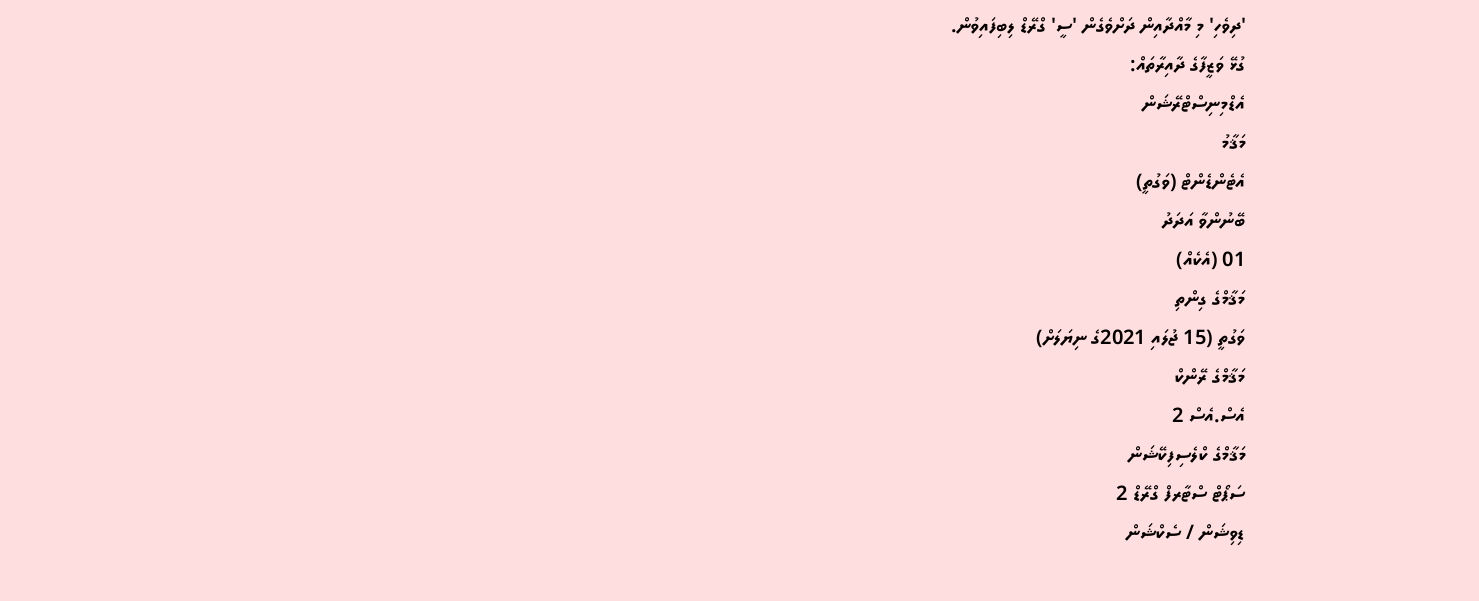'ދިވެހި' މި މާއްދާއިން ދަށްވެގެން 'ސީ' ގްރޭޑް ލިބިފައިވުން.
ގުޅޭ ވަޒީފާގެ ދާއިރާތައް:
އެޑްމިނިސްޓްރޭޝަން
މަޤާމު
އެޓެންޑެންޓް (ވަގުތީ)
ބޭނުންވާ އަދަދު
01 (އެކެއް)
މަޤާމްގެ ގިންތި
ވަގުތީ (15 ޖުލައި 2021ގެ ނިޔަލަށް)
މަޤާމްގެ ރޭންކް
އެސް.އެސް 2
މަޤާމްގެ ކްލެސިފިކޭޝަން
ސަޕޯޓް ސްޓާރފް ގްރޭޑް 2
ޑިވިޝަން / ސެކްޝަން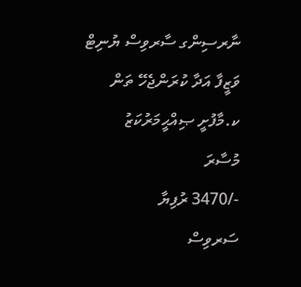ނާރސިންގ ސާރވިސް ޔުނިޓް
ވަޒީފާ އަދާ ކުރަންޖެހޭ ތަން
ކ.މާފުށީ ޞިއްޙީމަރުކަޒު
މުސާރަ
-/3470 ރުފިޔާ
ސަރވިސް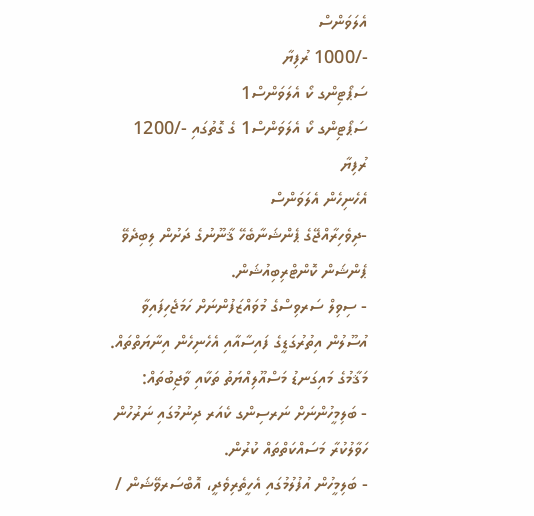އެލަވަންސް
-/1000 ރުފިޔާ
ސަޕޯޓިންގ ކޯ އެލަވަންސް1
ސަޕޯޓިންގ ކޯ އެލަވަންސް1 ގެ ގޮތުގައި -/1200 ރުފިޔާ
އެހެނިހެން އެލަވަންސް
-ދިވެހިރާއްޖޭގެ ޕެންޝަނާބެހޭ ޤާނޫނުގެ ދަށުން ލިބިދެވޭ ޕެންޝަން ކޮންޓްރިބިއުޝަން.
- ސިވިލް ސަރވިސްގެ މުވައްޒަފުންނަށް ހަމަޖެހިފައިވާ އުސޫލުން އިތުރުގަޑީގެ ފައިސާއާއި އެހެނިހެން އިނާޔަތްތައް.
މަޤާމުގެ މައިގަނޑު މަސްއޫލިއްޔަތު ތަކާއި ވާޖިބުތައް:
- ބަލިމީހުންނަށް ނަރސިންގ ކެއަރ ދިނުމުގައި ނަރުހުން ހަވާލުކުރާ މަސައްކަތްތައް ކުރުން.
- ބަލިމީހުން އުފުލުމުގައި އެހީތެރިވެދީ، އޮބްސަރވޭޝަން /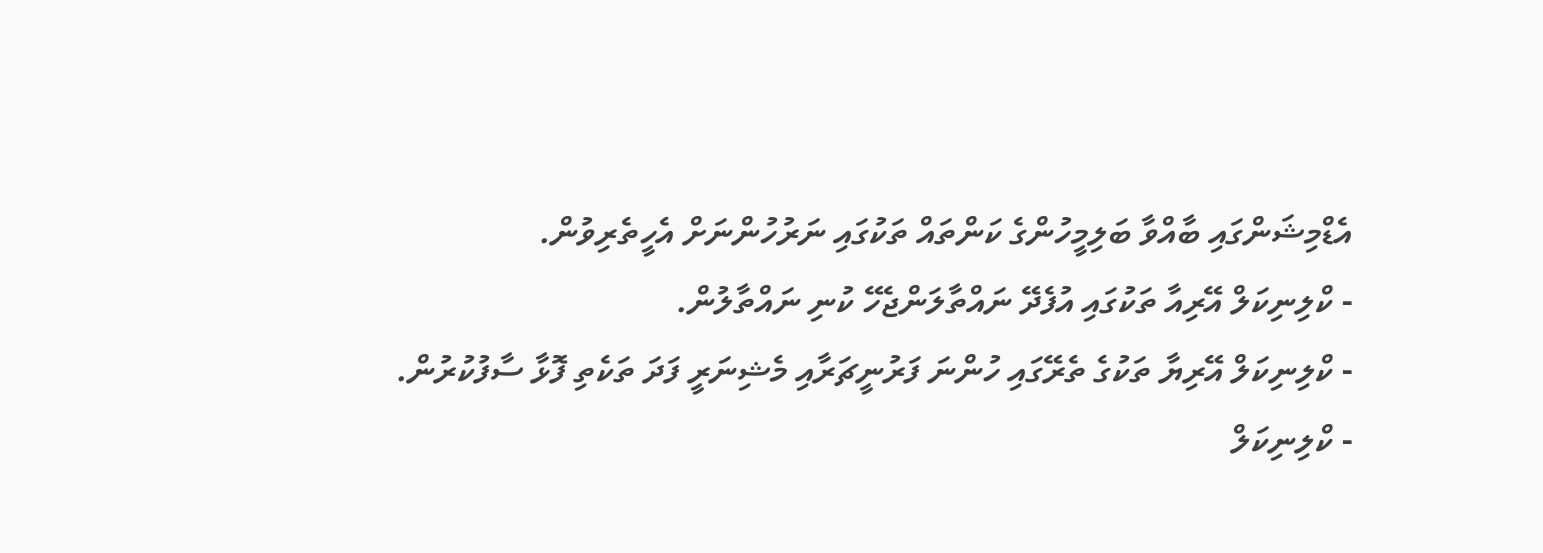އެޑްމިޝަންގައި ބާއްވާ ބަލިމީހުންގެ ކަންތައް ތަކުގައި ނަރުހުންނަށް އެހީތެރިވުން.
- ކްލިނިކަލް އޭރިއާ ތަކުގައި އުފެދޭ ނައްތާލަންޖެހޭ ކުނި ނައްތާލުން.
- ކްލިނިކަލް އޭރިޔާ ތަކުގެ ތެރޭގައި ހުންނަ ފަރުނީޗަރާއި މެޝިނަރީ ފަދަ ތަކެތި ފޮޅާ ސާފުކުރުން.
- ކްލިނިކަލް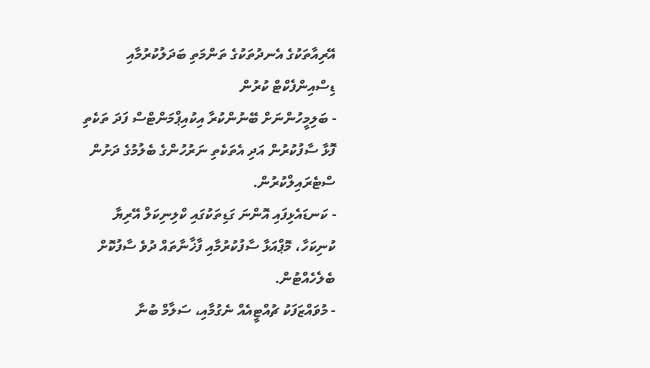އޭރިއާތަކުގެ އެނދުތަކުގެ ތަންމަތި ބަދަލުކުރުމާއި ޑިސްއިންފެކްޓް ކުރުން
- ބަލިމީހުންނަށް ބޭނުންކުރާ އިކުއިޕްމަންޓްސް ފަދަ ތަކެތި ފޮޅާ ސާފުކުރުން އަދި އެތަކެތި ނަރުހުންގެ ބެލުމުގެ ދަށުން ސްޓެރައިލްކުރުން.
- ކަނޑައެޅިފައި އޮންނަ ގަޑިތަކުގައި ކްލިނިކަލް އޭރިޔާ ކުނިކަހާ، މޮޕްއަޅާ ސާފުކުރުމާއި ފާޚާނާތައް ދުވެ ސާފުކޮށް ބެލެހެއްޓުން.
- މުވައްޒަފަކު ޗުއްޓީއެއް ނެގުމާއި، ސަލާމް ބުނާ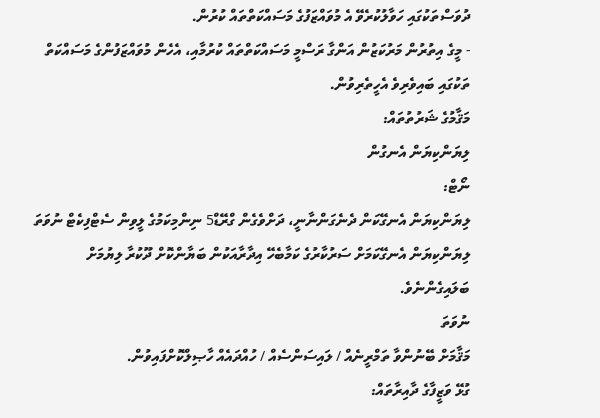ދުވަސްތަކުގައި ހަވާލުކުރެވޭ އެ މުވައްޒަފުގެ މަސައްކަތްތައް ކުރުން.
- މީގެ އިތުރުން މަރުކަޒުން އަންގާ ރަސްމީ މަސައްކަތްތައް ކުރުމާއި، އެހެން މުވައްޒަފުންގެ މަސައްކަތް ތަކުގައި ބައިވެރިވެ އެހީތެރިވުން.
މަޤާމުގެ ޝަރުތުތައް:
ލިޔަންކިޔަން އެނގުން
ނޯޓް:
ލިޔަންކިޔަން އެނގޭކަން ދެނެގަންނާނީ، ދަށްވެގެން ގްރޭޑް5 ނިންމިކަމުގެ ލީވިން ސެޓްފިކެޓް ނުވަތަ ލިޔަންކިޔަން އެނގޭކަމަށް ސަރުކާރުގެ ކަމާބެހޭ އިދާރާއަކުން ބަޔާންކޮށް ދޫކުރާ ލިޔުމަށް ބަލައިގެންނެވެ.
ނުވަތަ
މަޤާމަށް ބޭނުންވާ ތަމްރީނެއް / ލައިސަންސެއް / ހުއްދައެއް ހާޞިލްކޮށްފައިވުން.
ގުޅޭ ވަޒީފާގެ ދާއިރާތައް: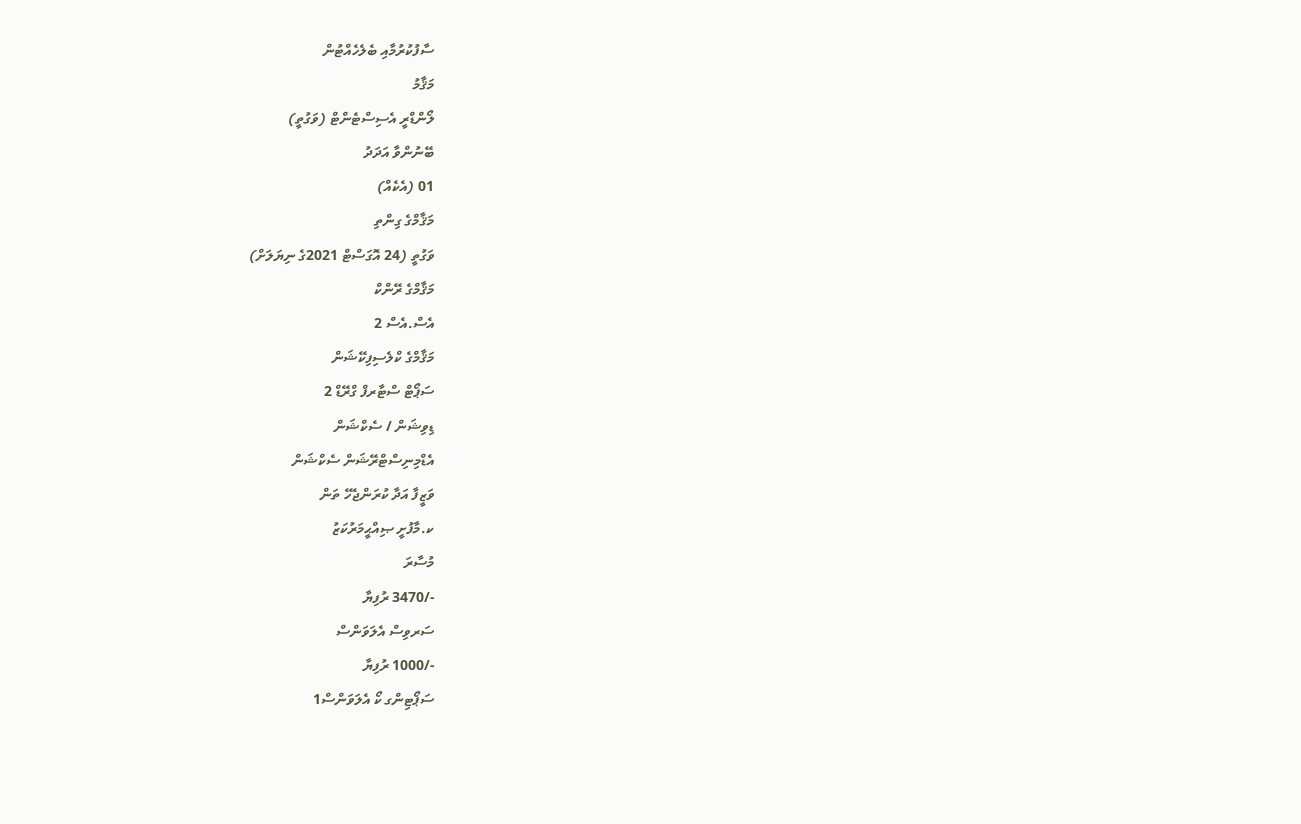ސާފުކުރުމާއި ބެލެހެއްޓުން
މަޤާމު
ލޯންޑްރީ އެސިސްޓެންޓް (ވަގުތީ)
ބޭނުންވާ އަދަދު
01 (އެކެއް)
މަޤާމްގެ ގިންތި
ވަގުތީ (24 އޮގަސްޓް 2021ގެ ނިޔަލަށް)
މަޤާމްގެ ރޭންކް
އެސް.އެސް 2
މަޤާމްގެ ކްލެސިފިކޭޝަން
ސަޕޯޓް ސްޓާރފް ގްރޭޑް 2
ޑިވިޝަން / ސެކްޝަން
އެޑްމިނިސްޓްރޭޝަން ސެކްޝަން
ވަޒީފާ އަދާ ކުރަންޖެހޭ ތަން
ކ.މާފުށީ ޞިއްޙީމަރުކަޒު
މުސާރަ
-/3470 ރުފިޔާ
ސަރވިސް އެލަވަންސް
-/1000 ރުފިޔާ
ސަޕޯޓިންގ ކޯ އެލަވަންސް1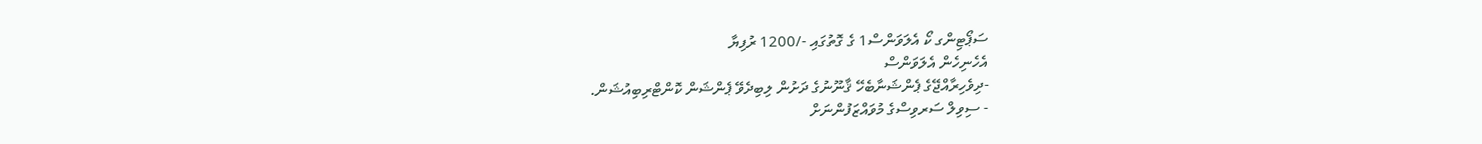ސަޕޯޓިންގ ކޯ އެލަވަންސް1 ގެ ގޮތުގައި -/1200 ރުފިޔާ
އެހެނިހެން އެލަވަންސް
-ދިވެހިރާއްޖޭގެ ޕެންޝަނާބެހޭ ޤާނޫނުގެ ދަށުން ލިބިދެވޭ ޕެންޝަން ކޮންޓްރިބިއުޝަން.
- ސިވިލް ސަރވިސްގެ މުވައްޒަފުންނަށް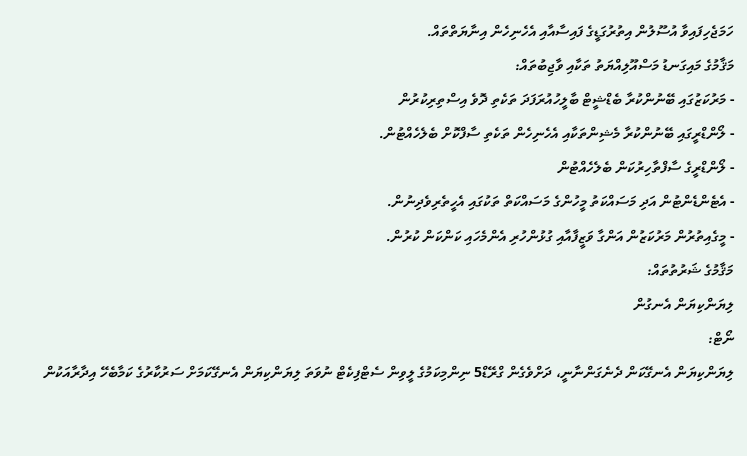ހަމަޖެހިފައިވާ އުސޫލުން އިތުރުގަޑީގެ ފައިސާއާއި އެހެނިހެން އިނާޔަތްތައް.
މަޤާމުގެ މައިގަނޑު މަސްއޫލިއްޔަތު ތަކާއި ވާޖިބުތައް:
- މަރުކަޒުގައި ބޭނުންކުރާ ބެޑްޝީޓް ބާލީހުއުރަފަދަ ތަކެތި ދޮވެ އިސްތިރިކުރުން
- ލޯންޑްރީގައި ބޭނުންކުރާ މެޝިންތަކާއި އެހެނިހެން ތަކެތި ސާފްކޮށް ބެލެހެއްޓުން.
- ލޯންޑްރީގެ ސާފްތާހިރުކަން ބެލެހެއްޓުން
- އެޓެންޑެންޓުން އަދި މަސައްކަތު މީހުންގެ މަސައްކަތް ތަކުގައި އެހީތެރިވެދިނުން.
- މީގެއިތުރުން މަރުކަޒުން އަންގާ ވަޒީފާއާއި ގުޅުންހުރި އެންމެހައި ކަންކަން ކުރުން.
މަޤާމުގެ ޝަރުތުތައް:
ލިޔަންކިޔަން އެނގުން
ނޯޓް:
ލިޔަންކިޔަން އެނގޭކަން ދެނެގަންނާނީ، ދަށްވެގެން ގްރޭޑް5 ނިންމިކަމުގެ ލީވިން ސެޓްފިކެޓް ނުވަތަ ލިޔަންކިޔަން އެނގޭކަމަށް ސަރުކާރުގެ ކަމާބެހޭ އިދާރާއަކުން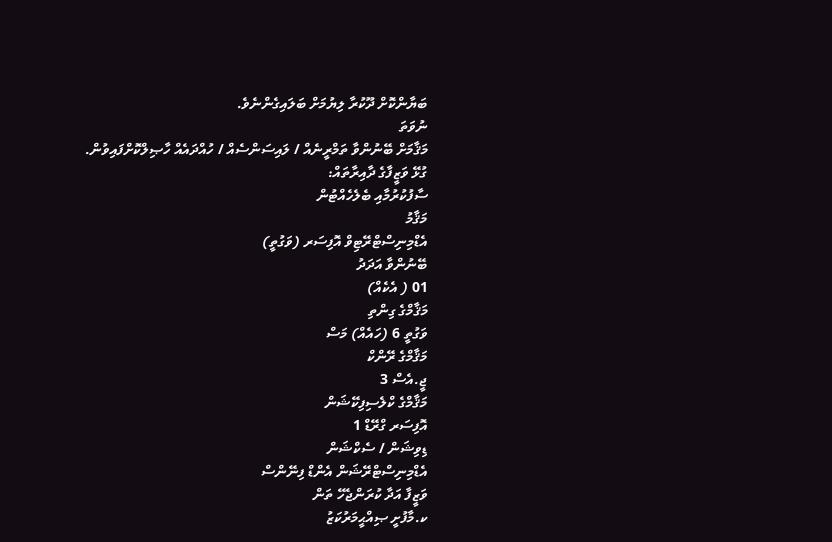ބަޔާންކޮށް ދޫކުރާ ލިޔުމަށް ބަލައިގެންނެވެ.
ނުވަތަ
މަޤާމަށް ބޭނުންވާ ތަމްރީނެއް / ލައިސަންސެއް / ހުއްދައެއް ހާޞިލްކޮށްފައިވުން.
ގުޅޭ ވަޒީފާގެ ދާއިރާތައް:
ސާފުކުރުމާއި ބެލެހެއްޓުން
މަޤާމު
އެޑްމިނިސްޓްރޭޓިވް އޮފިސަރ (ވަގުތީ)
ބޭނުންވާ އަދަދު
01 ( އެކެއް)
މަޤާމްގެ ގިންތި
ވަގުތީ 6 (ހައެއް) މަސް
މަޤާމްގެ ރޭންކް
ޖީ.އެސް 3
މަޤާމްގެ ކްލެސިފިކޭޝަން
އޮފިސަރ ގްރޭޑް 1
ޑިވިޝަން / ސެކްޝަން
އެޑްމިނިސްޓްރޭޝަން އެންޑް ފިނޭންސް
ވަޒީފާ އަދާ ކުރަންޖެހޭ ތަން
ކ.މާފުށީ ޞިއްޙީމަރުކަޒު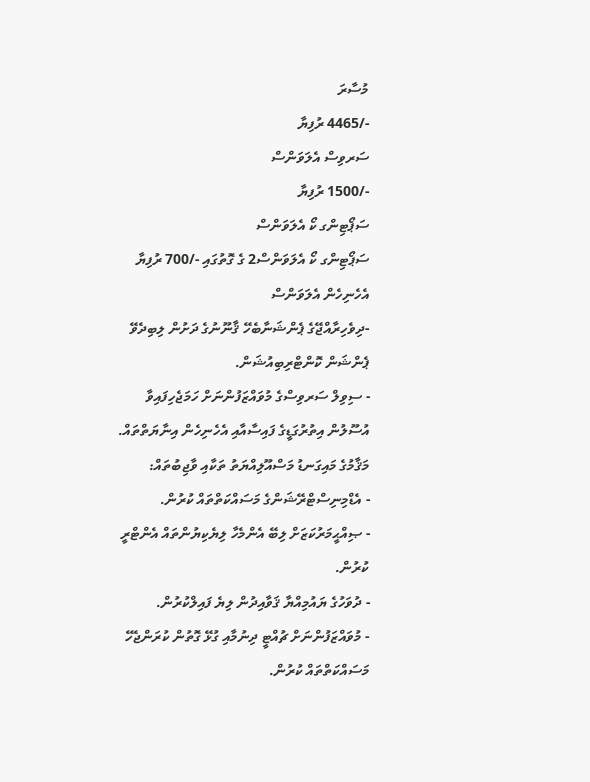މުސާރަ
-/4465 ރުފިޔާ
ސަރވިސް އެލަވަންސް
-/1500 ރުފިޔާ
ސަޕޯޓިންގ ކޯ އެލަވަންސް
ސަޕޯޓިންގ ކޯ އެލަވަންސް2 ގެ ގޮތުގައި -/700 ރުފިޔާ
އެހެނިހެން އެލަވަންސް
-ދިވެހިރާއްޖޭގެ ޕެންޝަނާބެހޭ ޤާނޫނުގެ ދަށުން ލިބިދެވޭ ޕެންޝަން ކޮންޓްރިބިއުޝަން.
- ސިވިލް ސަރވިސްގެ މުވައްޒަފުންނަށް ހަމަޖެހިފައިވާ އުސޫލުން އިތުރުގަޑީގެ ފައިސާއާއި އެހެނިހެން އިނާޔަތްތައް.
މަޤާމުގެ މައިގަނޑު މަސްއޫލިއްޔަތު ތަކާއި ވާޖިބުތައް:
- އެޑްމިނިސްޓްރޭޝަންގެ މަސައްކަތްތައް ކުރުން.
- ޞިއްޙީމަރުކަޒަށް ލިބޭ އެންމެހާ ލިޔެކިޔުންތައް އެންޓްރީ ކުރުން.
- ދުވަހުގެ ޔައުމިއްޔާ ޤަވާއިދުން ލިޔެ ފައިލްކުރުން.
- މުވައްޒަފުންނަށް ޗުއްޓީ ދިނުމާއި ގުޅޭ ގޮތުން ކުރަންޖެހޭ މަސައްކަތްތައް ކުރުން.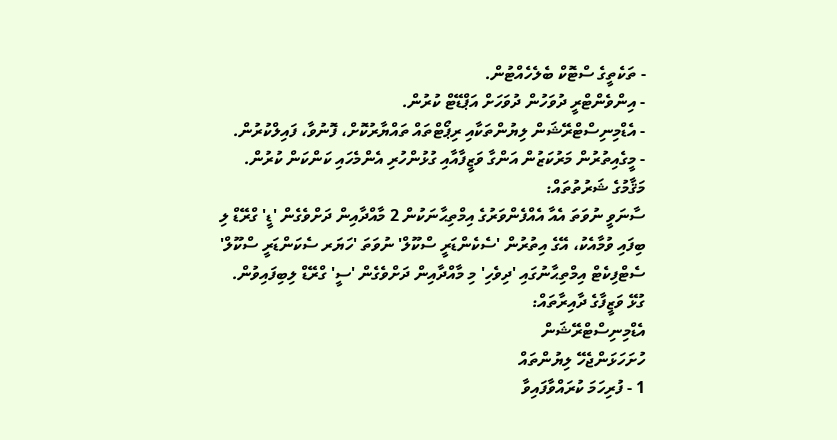- ތަކެތީގެ ސްޓޮކް ބެލެހެއްޓުން.
- އިންވެންޓްރީ ދުވަހުން ދުވަހަށް އަޕްޑޭޓް ކުރުން.
- އެޑްމިނިސްޓްރޭޝަން ލިޔުންތަކާއި ރިޕޯޓްތައް ތައްޔާރުކޮށް، ފޮނުވާ، ފައިލްކުރުން.
- މީގެއިތުރުން މަރުކަޒުން އަންގާ ވަޒީފާއާއި ގުޅުންހުރި އެންމެހައި ކަންކަން ކުރުން.
މަޤާމުގެ ޝަރުތުތައް:
ސާނަވީ ނުވަތަ އެއާ އެއްފެންވަރުގެ އިމްތިޙާނަކުން 2 މާއްދާއިން ދަށްވެގެން 'ޑީ' ގްރޭޑް ލި ބިފައި ވުމާއެކު، އޭގެ އިތުރުން 'ސެކެންޑަރީ ސްކޫލް' ނުވަތަ 'ހަޔަރ ސެކަންޑަރީ ސްކޫލް' ސެޓްފިކެޓް އިމްތިޙާނުގައި 'ދިވެހި' މި މާއްދާއިން ދަށްވެގެން 'ސީ' ގްރޭޑް ލިބިފައިވުން.
ގުޅޭ ވަޒީފާގެ ދާއިރާތައް:
އެޑްމިނިސްޓްރޭޝަން
ހުށަހަޅަންޖެހޭ ލިޔުންތައް
1 - ފުރިހަމަ ކުރައްވާފައިވާ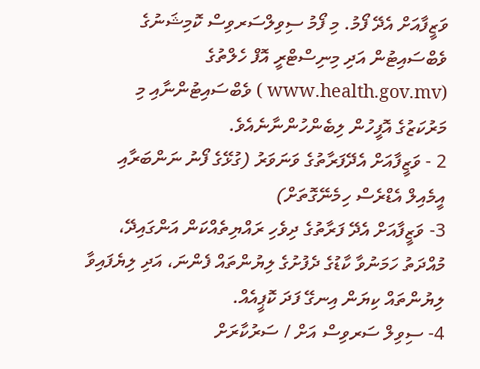ވަޒީފާއަށް އެދޭ ފޯމު. މި ފޯމު ސިވިލްސަރވިސް ކޮމިޝަނުގެ ވެބްސައިޓުން އަދި މިނިސްޓްރީ އޮފް ހެލްތުގެ (www.health.gov.mv ) ވެބްސައިޓުންނާއި މި މަރުކަޒުގެ އޮފީހުން ލިބެންހުންނާނެއެވެ.
2 - ވަޒީފާއަށް އެދޭފަރާތުގެ ވަނަވަރު (ގުޅޭގެ ފޯނު ނަންބަރާއި އީމެއިލް އެޑްރެސް ހިމެނޭގޮތަށް)
3- ވަޒީފާއަށް އެދޭ ފަރާތުގެ ދިވެހި ރައްޔިތެއްކަން އަންގައިދޭ، މުއްދަތު ހަމަނުވާ ކާޑުގެ ދެފުށުގެ ލިޔުންތައް ފެންނަ، އަދި ލިޔެފައިވާ ލިޔުންތައް ކިޔަން އިނގޭ ފަދަ ކޮޕީއެއް.
4- ސިވިލް ސަރވިސް އަށް / ސަރުކާރަށް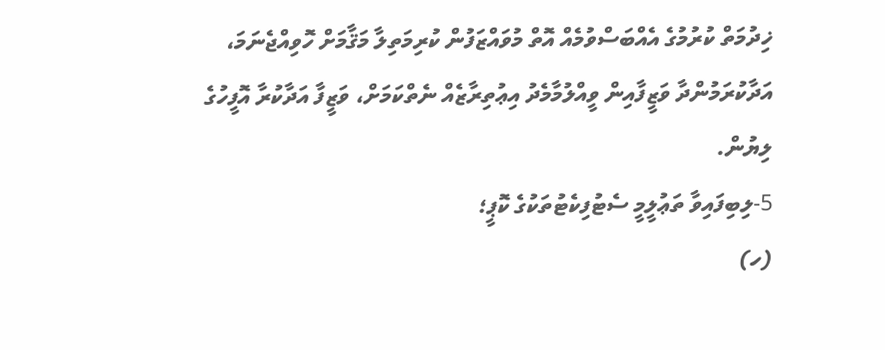ޚިދުމަތް ކުރުމުގެ އެއްބަސްވުމެއް އޮތް މުވައްޒަފުން ކުރިމަތިލާ މަޤާމަށް ހޮވިއްޖެނަމަ، އަދާކުރަމުންދާ ވަޒީފާއިން ވީއްލުމާމެދު އިޢުތިރާޒެއް ނެތްކަމަށް، ވަޒީފާ އަދާކުރާ އޮފީހުގެ ލިޔުން.
5-ލިބިފައިވާ ތަޢުލީމީ ސެޓުފިކެޓުތަކުގެ ކޮޕީ؛
(ހ)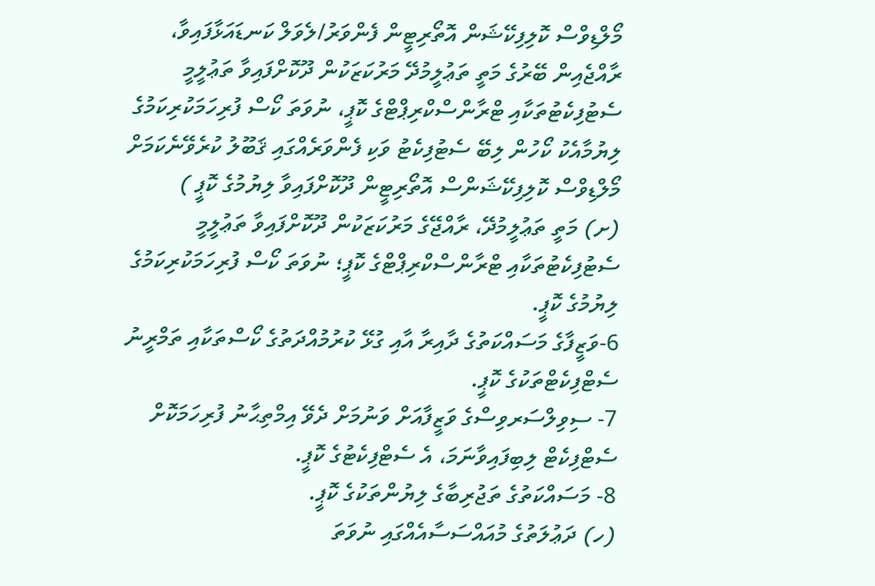މޯލްޑިވްސް ކޮލިފިކޭޝަން އޮތޯރިޓީން ފެންވަރު/ލެވަލް ކަނޑައަޅާފައިވާ، ރާއްޖެއިން ބޭރުގެ މަތީ ތަޢުލީމުދޭ މަރުކަޒަކުން ދޫކޮށްފައިވާ ތަޢުލީމީ ސެޓުފިކެޓުތަކާއި ޓްރާންސްކްރިޕްޓްގެ ކޮޕީ، ނުވަތަ ކޯސް ފުރިހަމަކުރިކަމުގެ ލިޔުމާއެކު ކޯހުން ލިބޭ ސެޓުފިކެޓު ވަކި ފެންވަރެއްގައި ޤަބޫލު ކުރެވޭނެކަމަށް މޯލްޑިވްސް ކޮލިފިކޭޝަންސް އޮތޯރިޓީން ދޫކޮށްފައިވާ ލިޔުމުގެ ކޮޕީ )
(ށ) މަތީ ތަޢުލީމުދޭ، ރާއްޖޭގެ މަރުކަޒަކުން ދޫކޮށްފައިވާ ތަޢުލީމީ ސެޓުފިކެޓުތަކާއި ޓްރާންސްކްރިޕްޓްގެ ކޮޕީ؛ ނުވަތަ ކޯސް ފުރިހަމަކުރިކަމުގެ ލިޔުމުގެ ކޮޕީ.
6-ވަޒީފާގެ މަސައްކަތުގެ ދާއިރާ އާއި ގުޅޭ ކުރުމުއްދަތުގެ ކޯސްތަކާއި ތަމްރީނު ސެޓްފިކެޓްތަކުގެ ކޮޕީ.
7- ސިވިލްސަރވިސްގެ ވަޒީފާއަށް ވަނުމަށް ދެވޭ އިމްތިޙާނު ފުރިހަމަކޮށް ސެޓްފިކެޓް ލިބިފައިވާނަމަ، އެ ސެޓްފިކެޓުގެ ކޮޕީ.
8- މަސައްކަތުގެ ތަޖުރިބާގެ ލިޔުންތަކުގެ ކޮޕީ.
(ހ) ދަޢުލަތުގެ މުއައްސަސާއެއްގައި ނުވަތަ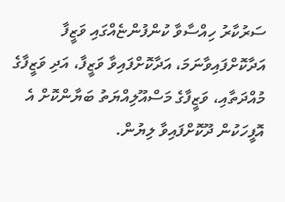ސަރުކާރު ހިއްސާވާ ކުންފުންޏެއްގައި ވަޒީފާ އަދާކޮށްފައިވާނަމަ، އަދާކޮށްފައިވާ ވަޒީފާ، އަދި ވަޒީފާގެ މުއްދަތާއި، ވަޒީފާގެ މަސްއޫލިއްޔަތު ބަޔާންކޮށް އެ އޮފީހަކުން ދޫކޮށްފައިވާ ލިޔުން.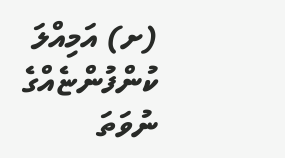(ށ) އަމިއްލަ ކުންފުންޏެއްގެ ނުވަތަ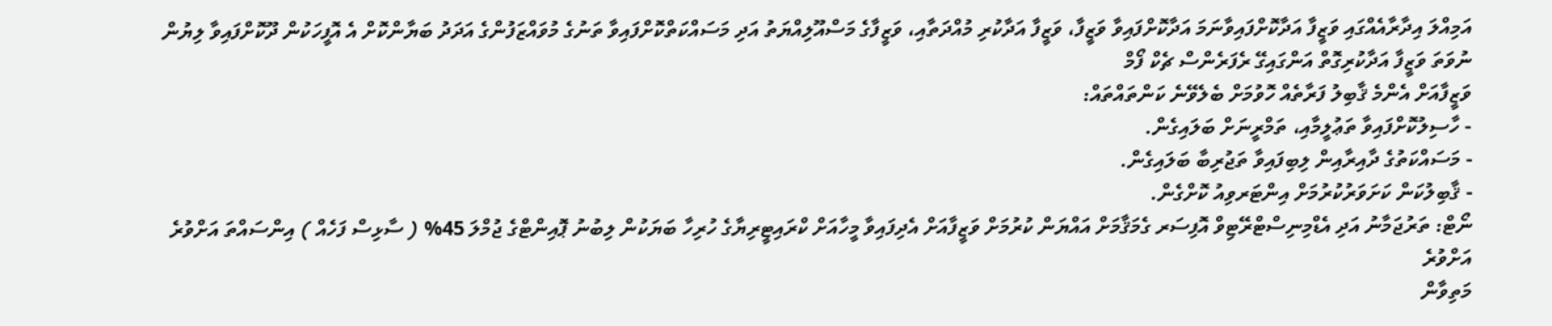އަމިއްލަ އިދާރާއެއްގައި ވަޒީފާ އަދާކޮށްފައިވާނަމަ އަދާކޮށްފައިވާ ވަޒީފާ، ވަޒީފާ އަދާކުރި މުއްދަތާއި، ވަޒީފާގެ މަސްއޫލިއްޔަތު އަދި މަސައްކަތްކޮށްފައިވާ ތަނުގެ މުވައްޒަފުންގެ އަދަދު ބަޔާންކޮށް އެ އޮފީހަކުން ދޫކޮށްފައިވާ ލިޔުން ނުވަތަ ވަޒީފާ އަދާކުރިގޮތް އަންގައިގޭ ރެފަރެންސް ޗެކް ފޯމް
ވަޒީފާއަށް އެންމެ ޤާބިލު ފަރާތެއް ހޮވުމަށް ބެލެވޭނެ ކަންތައްތައް:
- ހާސިލުކޮށްފައިވާ ތަޢުލީމާއި، ތަމްރީނަށް ބަލައިގެން.
- މަސައްކަތުގެ ދާއިރާއިން ލިބިފައިވާ ތަޖުރިބާ ބަލައިގެން.
- ޤާބިލުކަން ކަށަވަރުކުރުމަށް އިންޓަރވިއު ކޮށްގެން.
ނޯޓް: ތަރުޖަމާނު އަދި އެޑްމިނިސްޓްރޭޓިވް އޮފިސަރ ގެމަޤާމަށް އައްޔަން ކުރުމަށް ވަޒީފާއަށް އެދިފައިވާ މީހާއަށް ކްރައިޓީރިޔާގެ ހުރިހާ ބަޔަކުން ލިބުނު ޕޮއިންޓްގެ ޖުމްލަ 45% ( ސާޅިސް ފަހެއް ) އިންސައްތަ އަށްވުރެ އަށްވުރެ
މަތިވާން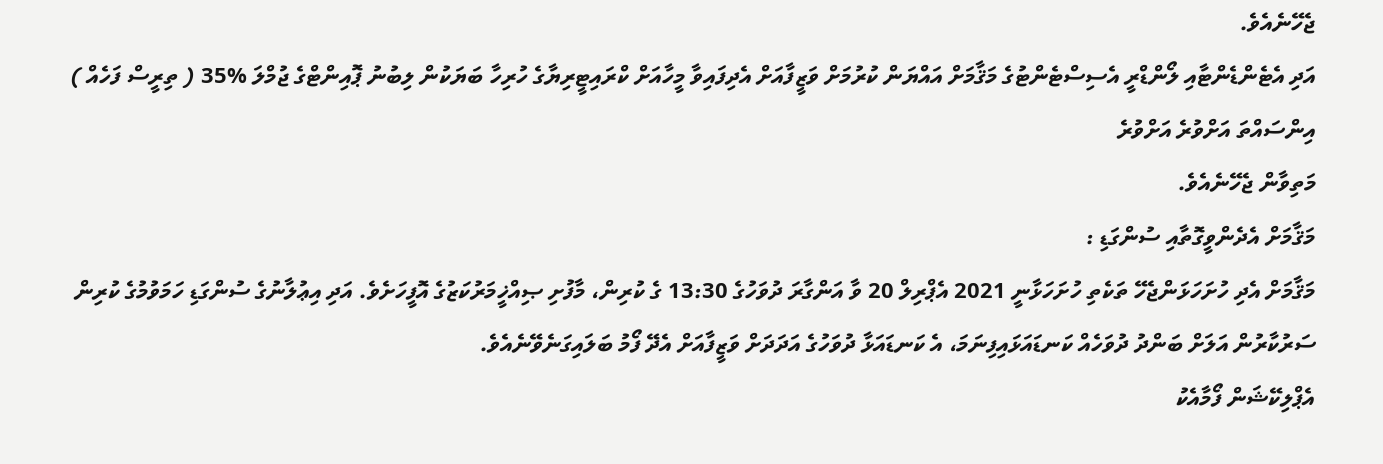ޖެހޭނެއެވެ.
އަދި އެޓެންޑެންޓާއި ލޯންޑްރީ އެސިސްޓެންޓުގެ މަޤާމަށް އައްޔަން ކުރުމަށް ވަޒީފާއަށް އެދިފައިވާ މީހާއަށް ކްރައިޓީރިޔާގެ ހުރިހާ ބަޔަކުން ލިބުނު ޕޮއިންޓްގެ ޖުމްލަ %35 ( ތިރީސް ފަހެއް ) އިންސައްތަ އަށްވުރެ އަށްވުރެ
މަތިވާން ޖެހޭނެއެވެ.
މަޤާމަށް އެދެންވީގޮތާއި ސުންގަޑި :
މަޤާމަށް އެދި ހުށަހަޅަންޖެހޭ ތަކެތި ހުށަހަޅާނީ 2021 އެޕްރިލް 20 ވާ އަންގާރަ ދުވަހުގެ 13:30 ގެ ކުރިން، މާފުށި ޞިއްޚީމަރުކަޒުގެ އޮފީހަށެވެ. އަދި އިޢުލާނުގެ ސުންގަޑި ހަމަވުމުގެ ކުރިން ސަރުކާރުން އަލަށް ބަންދު ދުވަހެއް ކަނޑައަޅައިފިނަމަ، އެ ކަނޑައަޅާ ދުވަހުގެ އަދަދަށް ވަޒީފާއަށް އެދޭ ފޯމު ބަލައިގަނެވޭނެއެވެ.
އެޕްލިކޭޝަން ފޯމާއެކު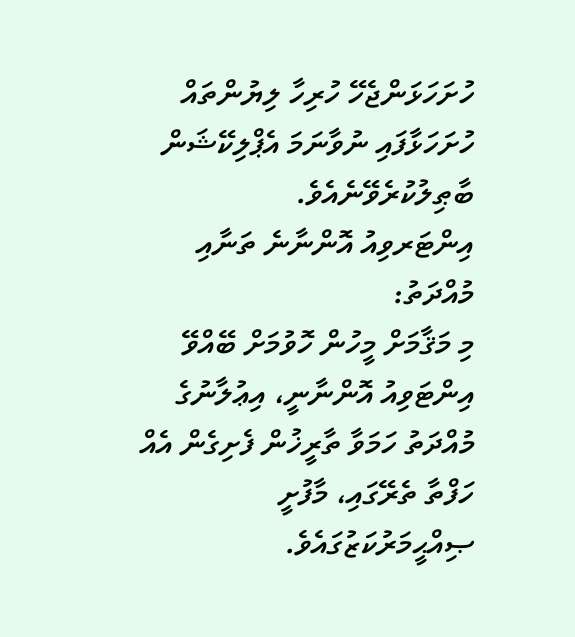ހުށަހަޅަންޖެހޭ ހުރިހާ ލިޔުންތައް ހުށަހަޅާފައި ނުވާނަމަ އެޕްލިކޭޝަން ބާޠިލުކުރެވޭނެއެވެ.
އިންޓަރވިއު އޮންނާނެ ތަނާއި މުއްދަތު:
މި މަޤާމަށް މީހުން ހޮވުމަށް ބޭއްވޭ އިންޓަވިއު އޮންނާނީ، އިޢުލާނުގެ މުއްދަތު ހަމަވާ ތާރީޚުން ފެށިގެން އެއް ހަފްތާ ތެރޭގައި، މާފުށީ ޞިއްޙީމަރުކަޒުގައެވެ.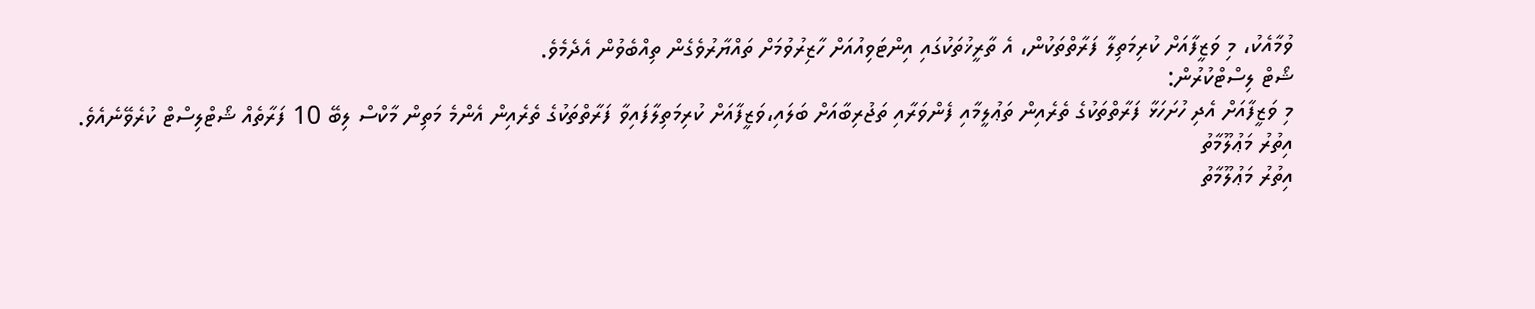ވުމާއެކު، މި ވަޒީފާއަށް ކުރިމަތިލާ ފަރާތްތަކުން، އެ ތާރީޚުތަކުގައި އިންޓަވިއުއަށް ހާޒިރުވުމަށް ތައްޔާރުވެގެން ތިއްބެވުން އެދެމެވެ.
ޝޯޓް ލިސްޓްކުރުން:
މި ވަޒީފާއަށް އެދި ހުށަހަޅާ ފަރާތްތަކުގެ ތެރެއިން ތަޢުލީމާއި ފެންވަރާއި ތަޖުރިބާއަށް ބަލައި،ވަޒީފާއަށް ކުރިމަތިލާފައިވާ ފަރާތްތަކުގެ ތެރެއިން އެންމެ މަތިން މާކްސް ލިބޭ 10 ފަރާތެއް ޝޯޓްލިސްޓް ކުރެވޭނެއެވެ.
އިތުރު މަޢުލޫމާތު
އިތުރު މަޢުލޫމާތު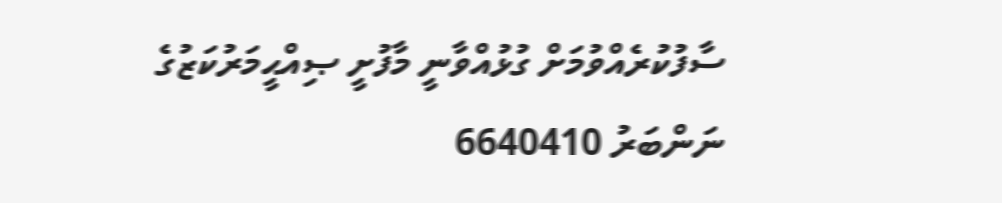ސާފުކުރެއްވުމަށް ގުޅުއްވާނީ މާފުށީ ޞިއްޙީމަރުކަޒުގެ ނަންބަރު 6640410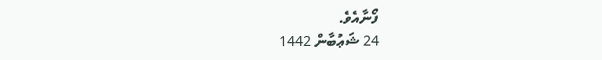ފޯނާއެވެ.
24 ޝަޢުބާން 1442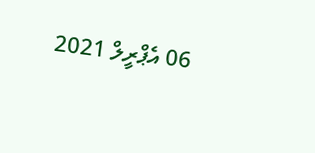06 އެޕްރީލް 2021